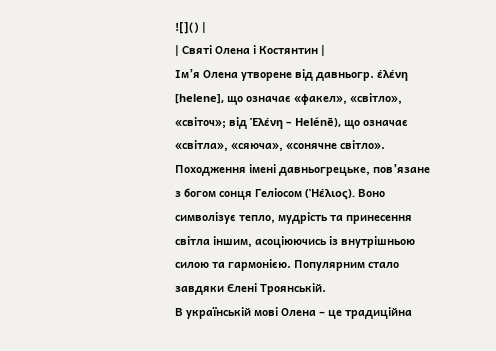![]() |
| Святі Олена і Костянтин |
Ім’я Олена утворене від давньогр. έλένη [helene], що означає «факел», «світло», «світоч»; від Ἑλένη – Helénē), що означає «світла», «сяюча», «сонячне світло». Походження імені давньогрецьке, пов’язане з богом сонця Геліосом (Ἠέλιος). Воно символізує тепло, мудрість та принесення світла іншим, асоціюючись із внутрішньою силою та гармонією. Популярним стало завдяки Єлені Троянській.
В українській мові Олена – це традиційна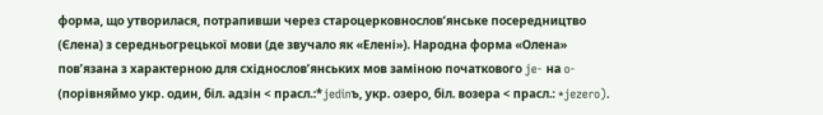форма, що утворилася, потрапивши через староцерковнослов’янське посередництво (Єлена) з середньогрецької мови (де звучало як «Елені»). Народна форма «Олена» пов’язана з характерною для східнослов’янських мов заміною початкового je- на o- (порівняймо укр. один, біл. адзін < прасл.:*jedinъ, укр. озеро, біл. возера < прасл.: *jezero).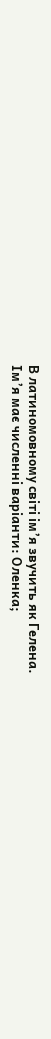В латиномовному світі ім’я звучить як Гелена.
Ім’я має численні варіанти: Оленка;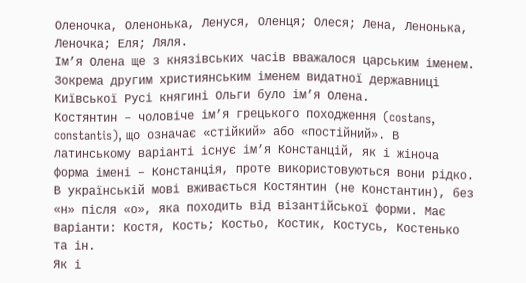Оленочка, Оленонька, Ленуся, Оленця; Олеся; Лена, Ленонька, Леночка; Еля; Ляля.
Ім’я Олена ще з князівських часів вважалося царським іменем. Зокрема другим християнським іменем видатної державниці Київської Русі княгині Ольги було ім’я Олена.
Костянтин – чоловіче ім’я грецького походження (costans, constantis), що означає «стійкий» або «постійний». В латинському варіанті існує ім’я Констанцій, як і жіноча форма імені – Констанція, проте використовуються вони рідко. В українській мові вживається Костянтин (не Константин), без «н» після «о», яка походить від візантійської форми. Має варіанти: Костя, Кость; Костьо, Костик, Костусь, Костенько та ін.
Як і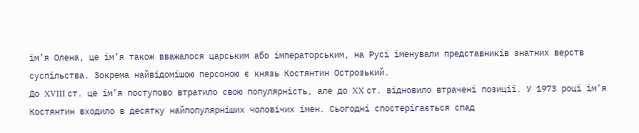ім’я Олена, це ім’я також вважалося царським або імператорським, на Русі іменували представників знатних верств суспільства. Зокрема найвідомішою персоною є князь Костянтин Острозький.
До XVIII ст. це ім’я поступово втратило свою популярність, але до XX ст. відновило втрачені позиції. У 1973 році ім’я Костянтин входило в десятку найпопулярніших чоловічих імен. Сьогодні спостерігається спад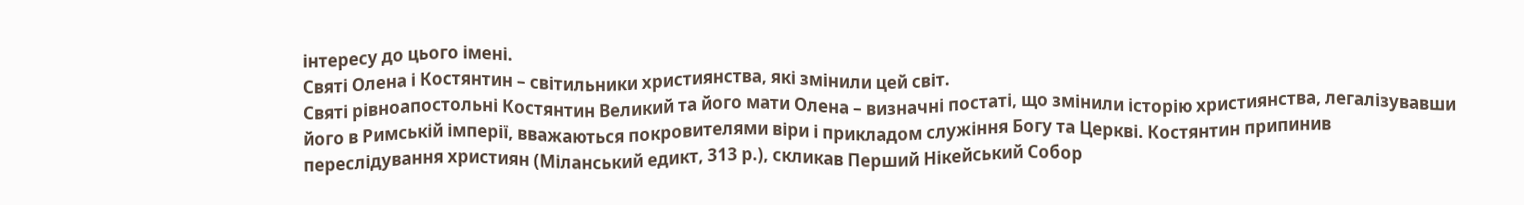інтересу до цього імені.
Святі Олена і Костянтин – світильники християнства, які змінили цей світ.
Святі рівноапостольні Костянтин Великий та його мати Олена – визначні постаті, що змінили історію християнства, легалізувавши його в Римській імперії, вважаються покровителями віри і прикладом служіння Богу та Церкві. Костянтин припинив переслідування християн (Міланський едикт, 313 р.), скликав Перший Нікейський Собор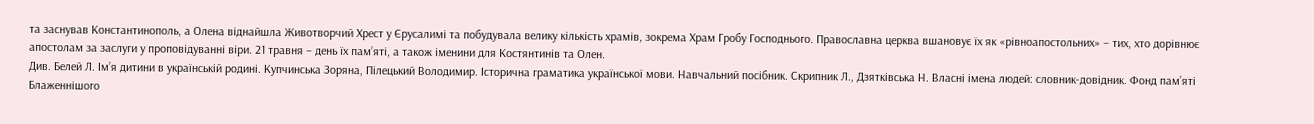та заснував Константинополь, а Олена віднайшла Животворчий Хрест у Єрусалимі та побудувала велику кількість храмів, зокрема Храм Гробу Господнього. Православна церква вшановує їх як «рівноапостольних» – тих, хто дорівнює апостолам за заслуги у проповідуванні віри. 21 травня – день їх пам’яті, а також іменини для Костянтинів та Олен.
Див. Белей Л. Ім’я дитини в українській родині. Купчинська Зоряна, Пілецький Володимир. Історична граматика української мови. Навчальний посібник. Скрипник Л., Дзятківська Н. Власні імена людей: словник-довідник. Фонд пам’яті Блаженнішого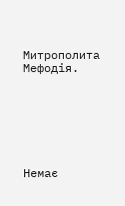Митрополита Мефодія.







Немає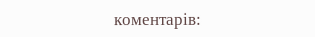коментарів: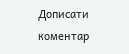Дописати коментар